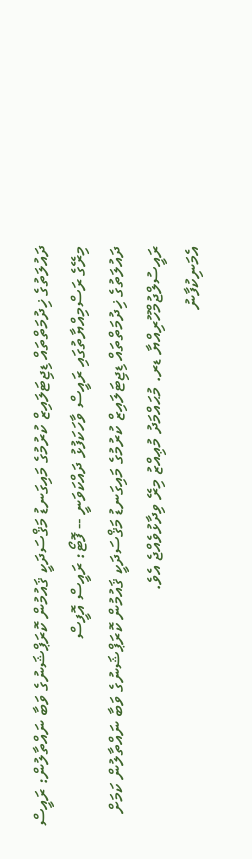ދައުލަތުގެ ޚިދުމަތްތައް ޑިޖިޓަލައިޒް ކުރުމުގެ މައިގަނޑު މަޤްސަދަކީ ޤައުމުން ކޮރަޕްޝަނުގެ ވަބާ ނައްތާލުން: ރައީސް
މިރޭގެ ރަސްމިއްޔާތުގައި ރައީސް ވާހަކަފުޅު ދައްކަވަނީ -- ފޮޓޯ: ރައީސް އޮފީސް
ދައުލަތުގެ ޚިދުމަތްތައް ޑިޖިޓަލައިޒް ކުރުމުގެ މައިގަނޑު މަޤްސަދަކީ ޤައުމުން ކޮރަޕްޝަނުގެ ވަބާ ނައްތާލުން ކަމަށް ރައީސުލްޖުމްހޫރިއްޔާ ޑރ. މުޙައްމަދު މުޢިއްޒު މިރޭ ވިދާޅުވެއްޖެ އެވެ.
އެމަނިކުފާނު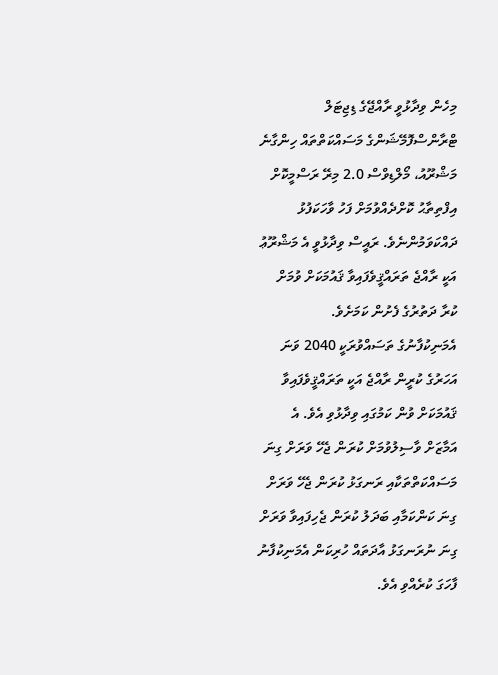މިހެން ވިދާޅުވީ ރާއްޖޭގެ ޑިޖިޓަލް ޓްރާންސްފޮމޭޝަންގެ މަސައްކަތްތައް ހިންގާނެ މަޝްރޫއު، މޯލްޑިވްސް 2.0 މިރޭ ރަސްމީކޮށް އިފްތިތާޙު ކޮށްދެއްވުމަށް ފަހު ވާހަކަފުޅު ދައްކަވަމުންނެވެ. ރައީސް ވިދާޅުވީ އެ މަޝްރޫޢު އަކީ ރާއްޖެ ތަރައްޤީވެފައިވާ ޤައުމަކަށް ވުމަށް ކުރާ ދަތުރުގެ ފެށުން ކަމަށެވެ.
އެމަނިކުފާނުގެ ތަސައްވުރަކީ 2040 ވަނަ އަހަރުގެ ކުރީން ރާއްޖެ އަކީ ތަރައްޤީވެފައިވާ ޤައުމަކަށް ވުން ކަމުގައި ވިދާޅުވި އެވެ. އެ އަމާޒަށް ވާސިލުވުމަށް ކުރަން ޖެހޭ ވަރަށް ގިނަ މަސައްކަތްތަކާއި ރަނގަޅު ކުރަން ޖެހޭ ވަރަށް ގިނަ ކަންކަމާއި ބަދަލު ކުރަން ޖެހިފައިވާ ވަރަށް ގިނަ ނުރަނގަޅު އާދަތައް ހުރިކަން އެމަނިކުފާނު ފާހަގަ ކުރެއްވި އެވެ.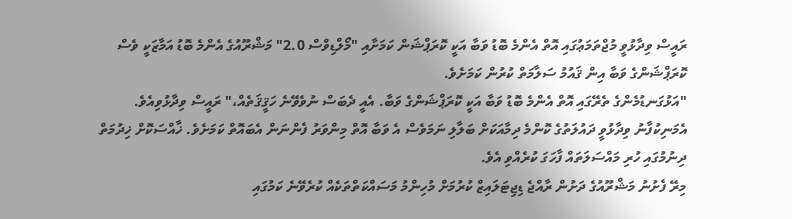ރައީސް ވިދާޅުވީ މުޖްތަމަޢުގައި އޮތް އެންމެ ބޮޑު ވަބާ އަކީ ކޮރަޕްޝަން ކަމަށާއި "މޯލްޑިވްސް 2.0" މަޝްރޫއުގެ އެންމެ ބޮޑު އަމާޒަކީ ވެސް ކޮރަޕްޝަންގެ ވަބާ އިން ޤައުމު ސަލާމަތް ކުރުން ކަމަށެވެ.
"އަޅުގަނޑުމެންގެ ތެރޭގައި އޮތް އެންމެ ބޮޑު ވަބާ އަކީ ކޮރަޕްޝަންގެ ވަބާ. އެއީ ދެބަސް ނުވެވޭނެ ހަޤީޤަތެއް،" ރައީސް ވިދާޅުވިއެވެ.
އެމަނިކުފާނު ވިދާޅުވީ ދައުލަތުގެ ކޮންމެ ދިމާއަކަށް ބަލާލި ނަމަވެސް އެ ވަބާ އޮތް މިންވަރު ފެންނަން އެބައޮތް ކަމަށެވެ. ޚާއްސަކޮށް ޚިދުމަތް ދިނުމުގައި ހުރި މައްސަލަތައް ފާހަގަ ކުރެއްވި އެވެ.
މިރޭ ފެށުނު މަޝްރޫއުގެ ދަށުން ރާއްޖެ ޑިޖިޓަލައިޒް ކުރުމަށް މުހިންމު މަސައްކަތްތަކެއް ކުރެވޭނެ ކަމުގައި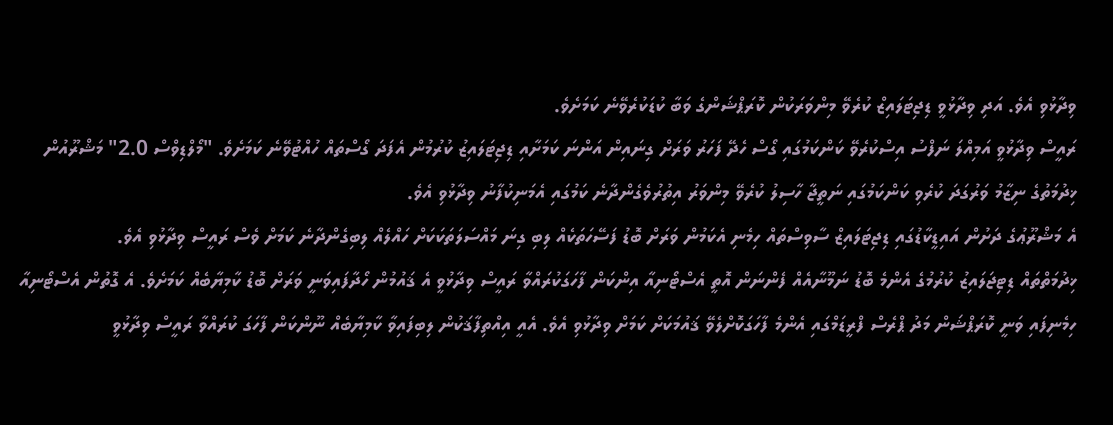ވިދާޅުވި އެވެ. އަދި ވިދާޅުވީ ޑިޖިޓަލައިޒް ކުރެވޭ މިންވަރަކުން ކޮރަޕްޝަންގެ ވަބާ ކުޑަކުރެވޭނެ ކަމަށެވެ.
ރައީސް ވިދާޅުވީ އަމިއްލަ ނަފްސު އިސްކުރެވޭ ކަންކަމުގައި ގޯސް ހެދޭ ފަހަރު ވަރަށް ގިނައިން އަންނަ ކަމަށާއި ޑިޖިޓަލައިޒު ކުރުމުން އެފަދަ ގޯސްތައް ހުއްޓުވޭނެ ކަމަށެވެ. "މޯލްޑިވްސް 2.0" މަޝްރޫއުން ޚިދުމަތުގެ ނިޒާމު ވަރުގަދަ ކުރެވި ކަންކަމުގައި ނަތީޖާ ހާސިލު ކުރެވޭ މިންވަރު އިތުރުވެގެންދާނެ ކަމުގައި އެމަނިކުފާނު ވިދާޅުވި އެވެ.
އެ މަޝްރޫޢުގެ ދަށުން އައިޑީކާޑުގައި ޑިޖިޓަލައިޒް ސާވިސްތައް ހިމެނި އެކަމުން ވަރަށް ބޮޑު ފަސޭހަތަކެއް ލިބި ގިނަ މައްސަލަތަކަކަށް ހައްލެއް ލިބިގެންދާނެ ކަމަށް ވެސް ރައީސް ވިދާޅުވި އެވެ.
ޚިދުމަތްތައް ޑިޓިޖަލައިޒު ކުރުމުގެ އެންމެ ބޮޑު ނަމޫނާއެއް ފެންނަން އޮތީ އެސްޓޯނިއާ އިންކަން ފާހަގަކުރައްވާ ރައީސް ވިދާޅުވީ އެ ޤައުމުން ހޯދާފައިވަނީ ވަރަށް ބޮޑު ކާމިޔާބެއް ކަމަށެވެ. އެ ގޮތުން އެސްޓޯނިއާ ހިމެނިފައި ވަނީ ކޮރަޕްޝަން މަދު ޕްރެސް ފްރީޑަމްގައި އެންމެ ފާހަގަކޮށްލެވޭ ޤައުމަކަށް ކަމަށް ވިދާޅުވި އެވެ. އެއީ އިއްތިފާޤަކުން ލިބިފައިވާ ކާމިޔާބެއް ނޫންކަން ފާހަގަ ކުރައްވާ ރައީސް ވިދާޅުވީ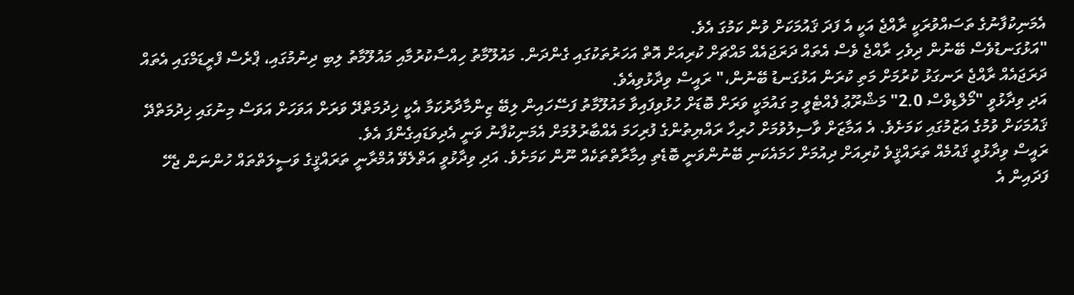އެމަނިކުފާނުގެ ތަސައްވުރަކީ ރާއްޖެ އަކީ އެ ފަދަ ޤައުމަކަށް ވުން ކަމުގަ އެވެ.
"އަޅުގަނޑުވެސް ބޭނުން ދިވެހި ރާއްޖެ ވެސް އެތައް ދަރަޖައެއް މައްޗަށް ކުރިއަށް އޮތް އަހަރުތަކުގައި ގެންދަން. މައުލޫމާތު ހިއްސާކުރުމާއި މައުލޫމާތު ލިބި ދިނުމުގައި، ޕްރެސް ފްރީޑަމްގައި އެތައް ދަރަޖައެއް ރާއްޖެ ރަނގަޅު ކުރުމަށް މަތި ކުރަން އަޅުގަނޑު ބޭނުން،" ރައީސް ވިދާޅުވިއެވެ.
އަދި ވިދާޅުވީ "މޯލްޑިވްސް 2.0" މަޝްރޫޢު ފެއްޓެވީ މި ގައުމަކީ ވަރަށް ބޮޑަށް ހުޅުވިފައިވާ މައުލޫމާތު ފަސޭހައިން ލިބޭ ޒިންމާދާރުކަމާ އެކީ ޚިދުމަތްދޭ ވަރަށް އަވަހަށް އަވަސް މިނުގައި ޚިދުމަތްދޭ ޤައުމަކަށް ވުމުގެ އަޒުމުގައި ކަމަށެވެ. އެ އަމާޒަށް ވާސިލުވުމަށް ހުރިހާ ރައްޔިތުންގެ ފުރިހަމަ އެއްބާރުލުމަށް އެމަނިކުފާނު ވަނީ އެދިވަޑައިގެންފަ އެވެ.
ރައީސް ވިދާޅުވީ ޤައުމެއް ތަރައްޤީވެ ކުރިއަށް ދިއުމަށް ހަމައެކަނި ބޭނުންވަނީ ބޮޑެތި އިމާރާތްތަކެއް ނޫން ކަމަށެވެ. އަދި ވިދާޅުވީ އަތްލެވޭ އުމްރާނީ ތަރައްޤީގެ ވަސީލަތްތައް ހުންނަން ޖެހޭ ފަދައިން އެ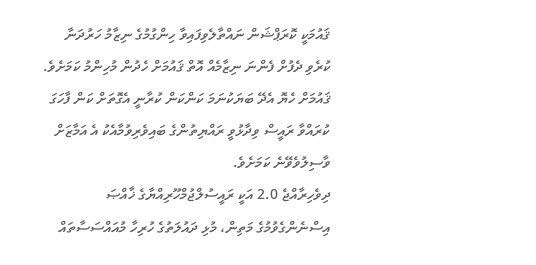ޤައުމަކީ ކޮރަޕްޝަން ނައްތާލެވިފައިވާ ހިންގުމުގެ ނިޒާމު ހަރުދަނާ ކުރެވި ދެފުށް ފެންނަ ނިޒާމެއް އޮތް ޤައުމަށް ހެދުން މުހިންމު ކަމަށެވެ.
ޤައުމަށް ހެޔޮ އެދޭ ބަޔަކުނަމަ ކަންކަން ކުރާނީ އެގޮތަށް ކަން ފާހަގަ ކުރައްވާ ރައީސް ވިދާޅުވީ ރައްޔިތުންގެ ބައިވެރިވުމާއެކު އެ އަމާޒަށް ވާސިލުވެވޭނެ ކަމަށެވެ.
ދިވެހިރާއްޖެ 2.0 އަކީ ރައީސުލްޖުމްހޫރިއްޔާގެ ޚާއްޞަ އިސްނެންގެވުމުގެ މަތިން، މުޅި ދައުލަތުގެ ހުރިހާ މުއައްސަސާތައް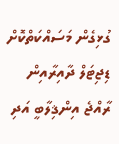ގުޅިގެން މަސައްކަތްކޮށް ޑިޖިޓަލް ދާއިރާއިން ރާއްޖެ އިންޤިލާބީ އަދި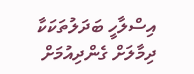އިސްލާހީ ބަދަލުތަކަކާ ދިމާލަށް ގެންދިއުމަށް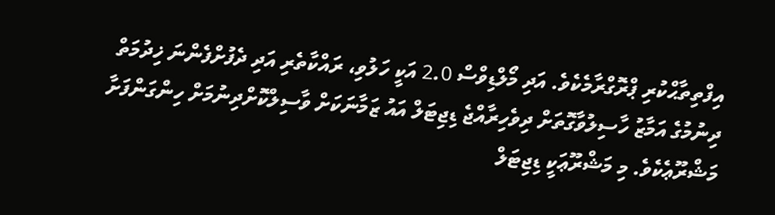އިފްތިތާޙްކުރި ޕްރޮގްރާމެކެވެ. އަދި މޯލްޑިވްސް 2.0 އަކީ ހަލުވި، ރައްކާތެރި އަދި ދެފުށްފެންނަ ޚިދުމަތް ދިނުމުގެ އަމާޒު ހާސިލުވާގޮތަށް ދިވެހިރާއްޖެ ޑިޖިޓަލް އައު ޒަމާނަކަށް ވާސިލްކޮށްދިނުމަށް ހިންގަންފަށާ މަޝްރޫޢެކެވެ. މި މަޝްރޫޢަކީ ޑިޖިޓަލް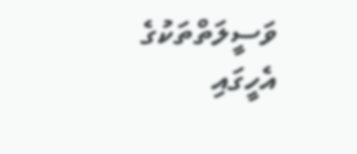ވަސީލަތްތަކުގެ އެހީގައި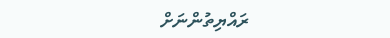ރައްޔިތުންނަށް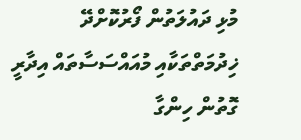މުޅި ދައުލަތުން ފޯރުކޮށްދޭ ޚިދުމަތްތަކާއި މުއައްސަސާތައް އިދާރީ ގޮތުން ހިންގާ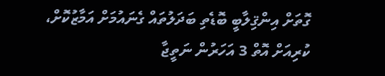ގޮތަށް އިންޤިލާބީ ބޮޑެތި ބަދަލުތައް ގެނައުމަށް އަމާޒުކޮށް، ކުރިއަށް އޮތް 3 އަހަރުން ނަތީޖާ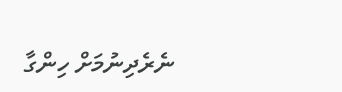ނެރެދިނުމަށް ހިންގާ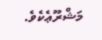މަޝްރޫޢެކެވެ.